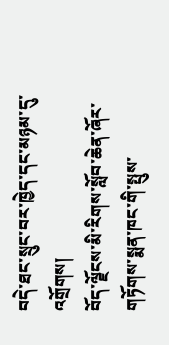བདེ་ཐང་སྲུང་བར་ཁྱེད་དང་མཉམ་དུ་འགྲོགས།
བོད་ལྗོངས་མི་རིགས་སློབ་ཆེན་ཞོར་གཏོགས་སྨན་ཁང་གི་སྤུས་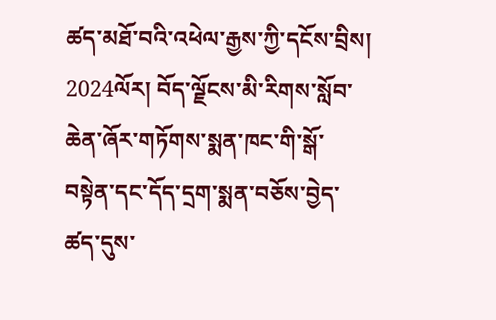ཚད་མཐོ་བའི་འཕེལ་རྒྱས་ཀྱི་དངོས་བྲིས།
2024ལོར། བོད་ལྗོངས་མི་རིགས་སློབ་ཆེན་ཞོར་གཏོགས་སྨན་ཁང་གི་སྒོ་བསྟེན་དང་དོད་དྲག་སྨན་བཅོས་བྱེད་ཚད་དུས་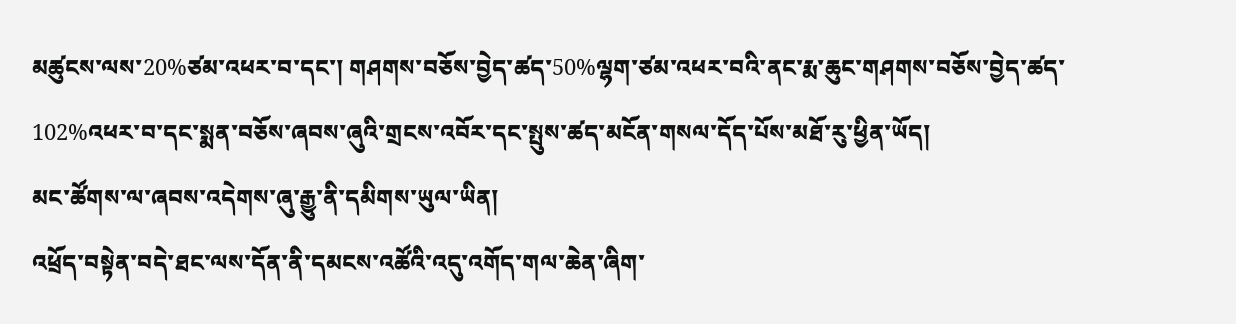མཚུངས་ལས་20%ཙམ་འཕར་བ་དང་། གཤགས་བཅོས་བྱེད་ཚད་50%ལྷག་ཙམ་འཕར་བའི་ནང་རྨ་ཆུང་གཤགས་བཅོས་བྱེད་ཚད་102%འཕར་བ་དང་སྨན་བཅོས་ཞབས་ཞུའི་གྲངས་འབོར་དང་སྤུས་ཚད་མངོན་གསལ་དོད་པོས་མཐོ་རུ་ཕྱིན་ཡོད།
མང་ཚོགས་ལ་ཞབས་འདེགས་ཞུ་རྒྱུ་ནི་དམིགས་ཡུལ་ཡིན།
འཕྲོད་བསྟེན་བདེ་ཐང་ལས་དོན་ནི་དམངས་འཚོའི་འདུ་འགོད་གལ་ཆེན་ཞིག་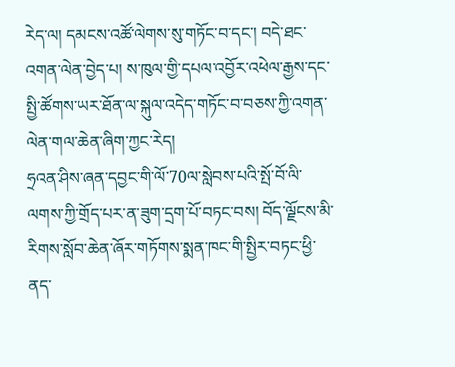རེད་ལ། དམངས་འཚོ་ལེགས་སུ་གཏོང་བ་དང་། བདེ་ཐང་འགན་ལེན་བྱེད་པ། ས་ཁུལ་གྱི་དཔལ་འབྱོར་འཕེལ་རྒྱས་དང་སྤྱི་ཚོགས་ཡར་ཐོན་ལ་སྐུལ་འདེད་གཏོང་བ་བཅས་ཀྱི་འགན་ལེན་གལ་ཆེན་ཞིག་ཀྱང་རེད།
ཧྲའན་ཤིས་ཞན་དབྱང་གི་ལོ་70ལ་སླེབས་པའི་སྤོ་བོ་ལི་ལགས་ཀྱི་གྲོད་པར་ན་ཟུག་དྲག་པོ་བཏང་བས། བོད་ལྗོངས་མི་རིགས་སློབ་ཆེན་ཞོར་གཏོགས་སྨན་ཁང་གི་སྤྱིར་བཏང་ཕྱི་ནད་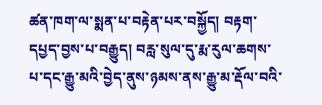ཚན་ཁག་ལ་སྨན་པ་བརྟེན་པར་བསྐྱོད། བརྟག་དཔྱད་བྱས་པ་བརྒྱུད། བརླ་སུལ་དུ་རྨ་རུལ་ཆགས་པ་དང་རྒྱུ་མའི་བྱེད་ནུས་ཉམས་ནས་རྒྱུ་མ་རྡོལ་བའི་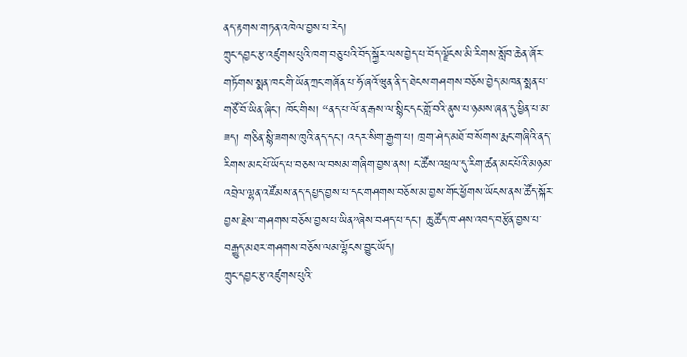ནད་རྟགས་གཏན་འཁེལ་བྱས་པ་རེད།
ཀྲུང་དབྱང་རྩ་འཛུགས་པུའི་ཁག་བཅུ་པའི་བོད་སྐྱོར་ལས་བྱེད་པ་བོད་ལྗོངས་མི་རིགས་སློབ་ཆེན་ཞོར་གཏོགས་སྨན་ཁང་གི་ཡོན་ཀྲང་གཞོན་པ་ཧོ་ཞའོ་ཝུན་ནི་ད་ཐེངས་གཤགས་བཅོས་བྱེད་མཁན་སྨན་པ་གཙོ་བོ་ཡིན་ཞིང་། ཁོང་གིས། “ནད་པ་ལོ་ན་རྒས་ལ་སྙིང་དང་གློ་བའི་ནུས་པ་ཉམས་ཞན་དུ་ཕྱིན་པ་མ་ཟད། གཅིན་སྙི་ཟགས་ཁུའི་ནད་དང་། འདར་སིག་རྒྱག་པ། ཁྲག་ཤེད་མཐོ་བ་སོགས་རྨང་གཞིའི་ནད་རིགས་མང་པོ་ཡོད་པ་བཅས་ལ་བསམ་གཞིག་བྱས་ནས། ང་ཚོས་འཕྲལ་དུ་རིག་ཚན་མང་པོའི་མཉམ་འབྲེལ་ལྷན་འཛོམས་ནད་དཔྱད་བྱས་པ་དང་གཤགས་བཅོས་མ་བྱས་གོང་ཕྱོགས་ཡོངས་ནས་ཚོད་སྐོར་བྱས་རྗེས་་གཤགས་བཅོས་བྱས་པ་ཡིན”ཞེས་བཤད་པ་དང་། ཆུ་ཚོད་ཁ་ཤས་འབད་བརྩོན་བྱས་པ་བརྒྱུད་མཐར་གཤགས་བཅོས་ལམ་ལྷོངས་བྱུང་ཡོད།
ཀྲུང་དབྱང་རྩ་འཛུགས་པུའི་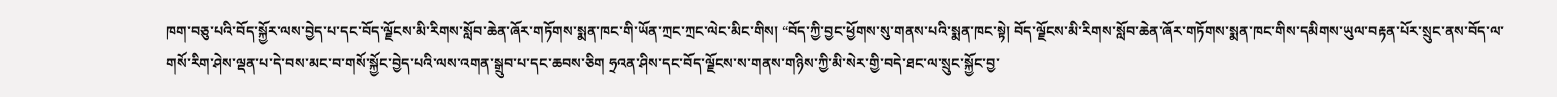ཁག་བཅུ་པའི་བོད་སྐྱོར་ལས་བྱེད་པ་དང་བོད་ལྗོངས་མི་རིགས་སློབ་ཆེན་ཞོར་གཏོགས་སྨན་ཁང་གི་ཡོན་ཀྲང་ཀྲང་ལེང་མིང་གིས། “བོད་ཀྱི་བྱང་ཕྱོགས་སུ་གནས་པའི་སྨན་ཁང་སྟེ། བོད་ལྗོངས་མི་རིགས་སློབ་ཆེན་ཞོར་གཏོགས་སྨན་ཁང་གིས་དམིགས་ཡུལ་བརྟན་པོར་སྲུང་ནས་བོད་ལ་གསོ་རིག་ཤེས་ལྡན་པ་དེ་བས་མང་བ་གསོ་སྐྱོང་བྱེད་པའི་ལས་འགན་སྒྲུབ་པ་དང་ཆབས་ཅིག ཧྲའན་ཤིས་དང་བོད་ལྗོངས་ས་གནས་གཉིས་ཀྱི་མི་སེར་གྱི་བདེ་ཐང་ལ་སྲུང་སྐྱོང་བྱ་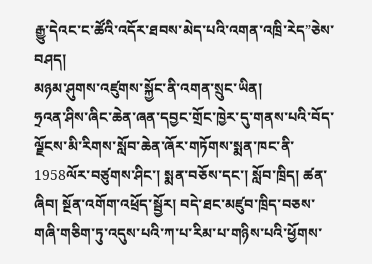རྒྱུ་དེའང་ང་ཚོའི་འདོར་ཐབས་མེད་པའི་འགན་འཁྲི་རེད”ཅེས་བཤད།
མཉམ་ཤུགས་འཛུགས་སྐྱོང་ནི་འགན་སྲུང་ཡིན།
ཧྲའན་ཤིས་ཞིང་ཆེན་ཞན་དབྱང་གྲོང་ཁྱེར་དུ་གནས་པའི་བོད་ལྗོངས་མི་རིགས་སློབ་ཆེན་ཞོར་གཏོགས་སྨན་ཁང་ནི་1958ལོར་བཙུགས་ཤིང་། སྨན་བཅོས་དང་། སློབ་ཁྲིད། ཚན་ཞིབ། སྔོན་འགོག་འཕྲོད་སྦྱོར། བདེ་ཐང་མཛུབ་ཁྲིད་བཅས་གཞི་གཅིག་ཏུ་འདུས་པའི་ཀ་པ་རིམ་པ་གཉིས་པའི་ཕྱོགས་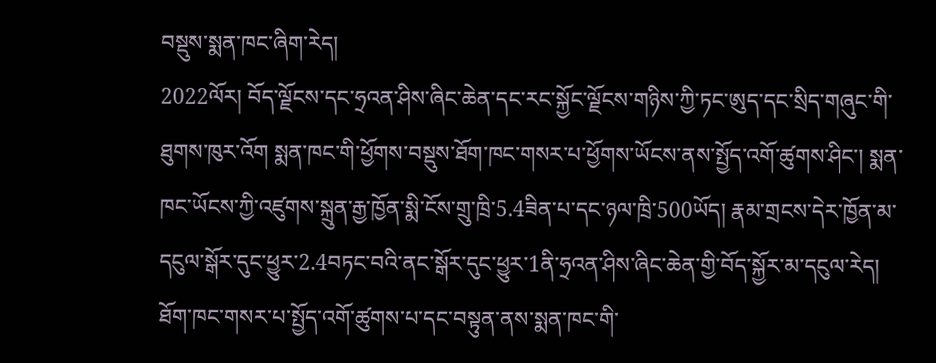བསྡུས་སྨན་ཁང་ཞིག་རེད།
2022ལོར། བོད་ལྗོངས་དང་ཧྲའན་ཤིས་ཞིང་ཆེན་དང་རང་སྐྱོང་ལྗོངས་གཉིས་ཀྱི་ཏང་ཨུད་དང་སྲིད་གཞུང་གི་ཐུགས་ཁུར་འོག སྨན་ཁང་གི་ཕྱོགས་བསྡུས་ཐོག་ཁང་གསར་པ་ཕྱོགས་ཡོངས་ནས་སྤྱོད་འགོ་ཚུགས་ཤིང་། སྨན་ཁང་ཡོངས་ཀྱི་འཛུགས་སྐྲུན་རྒྱ་ཁྱོན་སྨི་ངོས་གྲུ་ཁྲི་5.4ཟིན་པ་དང་ཉལ་ཁྲི་500ཡོད། རྣམ་གྲངས་དེར་ཁྱོན་མ་དངུལ་སྒོར་དུང་ཕྱུར་2.4བཏང་བའི་ནང་སྒོར་དུང་ཕྱུར་1ནི་ཧྲའན་ཤིས་ཞིང་ཆེན་གྱི་བོད་སྐྱོར་མ་དངུལ་རེད།
ཐོག་ཁང་གསར་པ་སྤྱོད་འགོ་ཚུགས་པ་དང་བསྟུན་ནས་སྨན་ཁང་གི་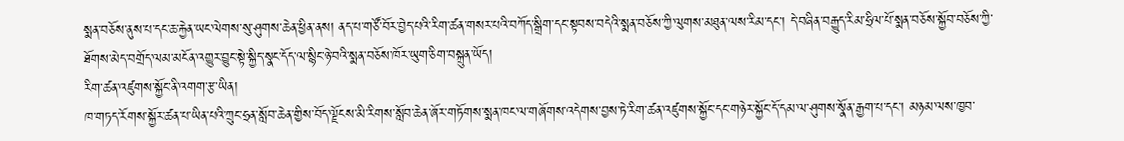སྨན་བཅོས་ནུས་པ་དང་ཆ་རྐྱེན་ཡང་ལེགས་སུ་ཤུགས་ཆེན་ཕྱིན་ནས། ནད་པ་གཙོ་བོར་བྱེད་པའི་རིག་ཚན་གསར་པའི་བཀོད་སྒྲིག་དང་སྟབས་བདེའི་སྨན་བཅོས་ཀྱི་ལུགས་མཐུན་ལས་རིམ་དང་། དེ་བཞིན་བརྒྱུད་རིམ་ཧྲིལ་པོ་སྨན་བཅོས་སྐྱོབ་བཅོས་ཀྱི་ཐོགས་མེད་བགྲོད་ལམ་མངོན་འགྱུར་བྱུང་སྟེ་སྐྱིད་སྣང་དོད་ལ་སྙིང་ཉེ་བའི་སྨན་བཅོས་ཁོར་ཡུག་ཅིག་བསྐྲུན་ཡོད།
རིག་ཚན་འཛུགས་སྐྱོང་ནི་འགག་རྩ་ཡིན།
ཁ་གཏད་རོགས་སྐྱོར་ཚན་པ་ཡིན་པའི་ཀྲུང་ཧྲན་སློབ་ཆེན་གྱིས་བོད་ལྗོངས་མི་རིགས་སློབ་ཆེན་ཞོར་གཏོགས་སྨན་ཁང་ལ་གཞོགས་འདེགས་བྱས་ཏེ་རིག་ཚན་འཛུགས་སྐྱོང་དང་གཉེར་སྐྱོང་དོ་དམ་ལ་ཤུགས་སྣོན་རྒྱག་པ་དང་། མཉམ་ལས་ཁྱབ་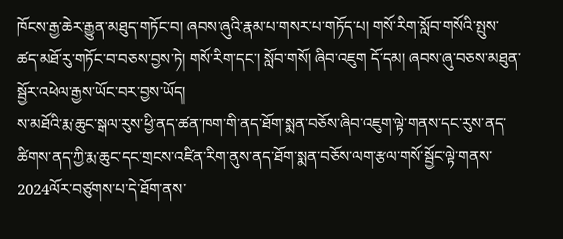ཁོངས་རྒྱ་ཆེར་རྒྱུན་མཐུད་གཏོང་བ། ཞབས་ཞུའི་རྣམ་པ་གསར་པ་གཏོད་པ། གསོ་རིག་སློབ་གསོའི་སྤུས་ཚད་མཐོ་རུ་གཏོང་བ་བཅས་བྱས་ཏེ། གསོ་རིག་དང་། སློབ་གསོ། ཞིབ་འཇུག དོ་དམ། ཞབས་ཞུ་བཅས་མཐུན་སྦྱོར་འཕེལ་རྒྱས་ཡོང་བར་བྱས་ཡོད།
ས་མཐོའི་རྨ་ཆུང་སྒལ་རུས་ཕྱི་ནད་ཚན་ཁག་གི་ནད་ཐོག་སྨན་བཅོས་ཞིབ་འཇུག་ལྟེ་གནས་དང་རུས་ནད་ཚིགས་ནད་ཀྱི་རྨ་ཆུང་དང་གྲངས་འཛིན་རིག་ནུས་ནད་ཐོག་སྨན་བཅོས་ལག་རྩལ་གསོ་སྦྱོང་ལྟེ་གནས་2024ལོར་བཙུགས་པ་དེ་ཐོག་ནས་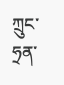ཀྲུང་ཧྲན་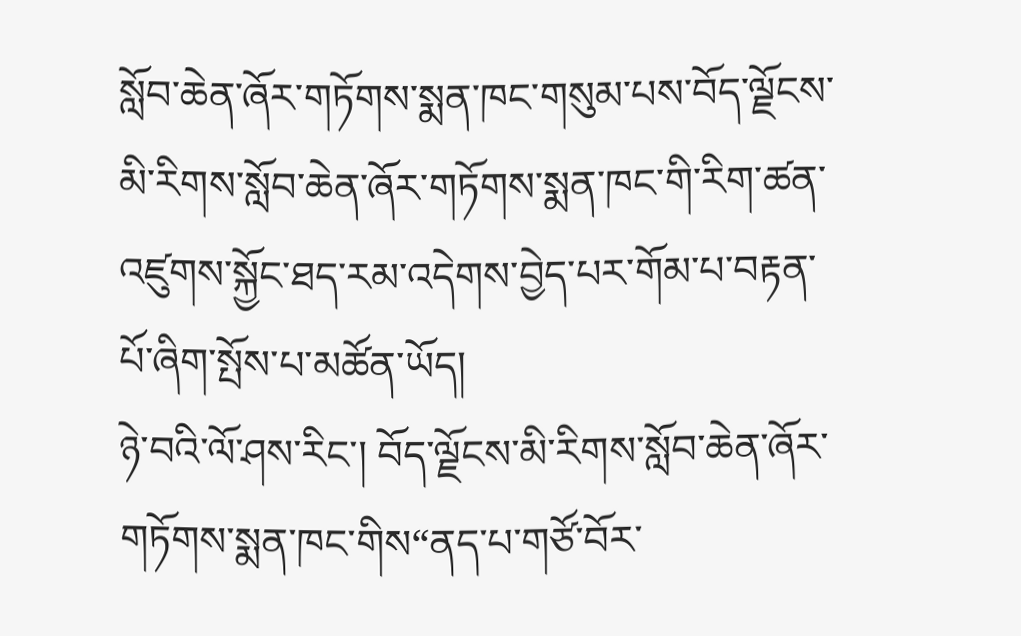སློབ་ཆེན་ཞོར་གཏོགས་སྨན་ཁང་གསུམ་པས་བོད་ལྗོངས་མི་རིགས་སློབ་ཆེན་ཞོར་གཏོགས་སྨན་ཁང་གི་རིག་ཚན་འཛུགས་སྐྱོང་ཐད་རམ་འདེགས་བྱེད་པར་གོམ་པ་བརྟན་པོ་ཞིག་སྤོས་པ་མཚོན་ཡོད།
ཉེ་བའི་ལོ་ཤས་རིང་། བོད་ལྗོངས་མི་རིགས་སློབ་ཆེན་ཞོར་གཏོགས་སྨན་ཁང་གིས“ནད་པ་གཙོ་བོར་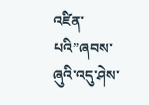འཛིན་པའི”ཞབས་ཞུའི་འདུ་ཤེས་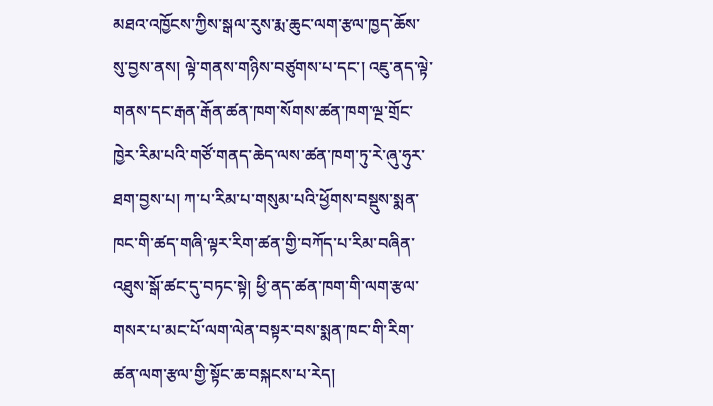མཐའ་འཁྱོངས་ཀྱིས་སྒལ་རུས་རྨ་ཆུང་ལག་རྩལ་ཁྱད་ཆོས་སུ་བྱས་ནས། ལྟེ་གནས་གཉིས་བཙུགས་པ་དང་། འཇུ་ནད་ལྟེ་གནས་དང་རྒན་རྒོན་ཚན་ཁག་སོགས་ཚན་ཁག་ལྔ་གྲོང་ཁྱེར་རིམ་པའི་གཙོ་གནད་ཆེད་ལས་ཚན་ཁག་ཏུ་རེ་ཞུ་ཧུར་ཐག་བྱས་པ། ཀ་པ་རིམ་པ་གསུམ་པའི་ཕྱོགས་བསྡུས་སྨན་ཁང་གི་ཚད་གཞི་ལྟར་རིག་ཚན་གྱི་བཀོད་པ་རིམ་བཞིན་འཐུས་སྒོ་ཚང་དུ་བཏང་སྟེ། ཕྱི་ནད་ཚན་ཁག་གི་ལག་རྩལ་གསར་པ་མང་པོ་ལག་ལེན་བསྟར་བས་སྨན་ཁང་གི་རིག་ཚན་ལག་རྩལ་གྱི་སྟོང་ཆ་བསྐངས་པ་རེད།